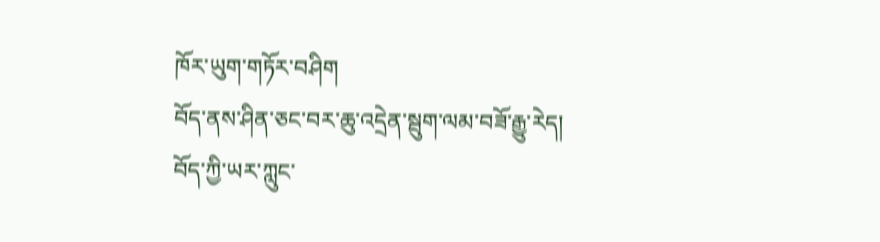ཁོར་ཡུག་གཏོར་བཤིག
བོད་ནས་ཤིན་ཅང་བར་ཆུ་འདྲེན་སྦུག་ལམ་བཟོ་རྒྱུ་རེད།
བོད་ཀྱི་ཡར་ཀླུང་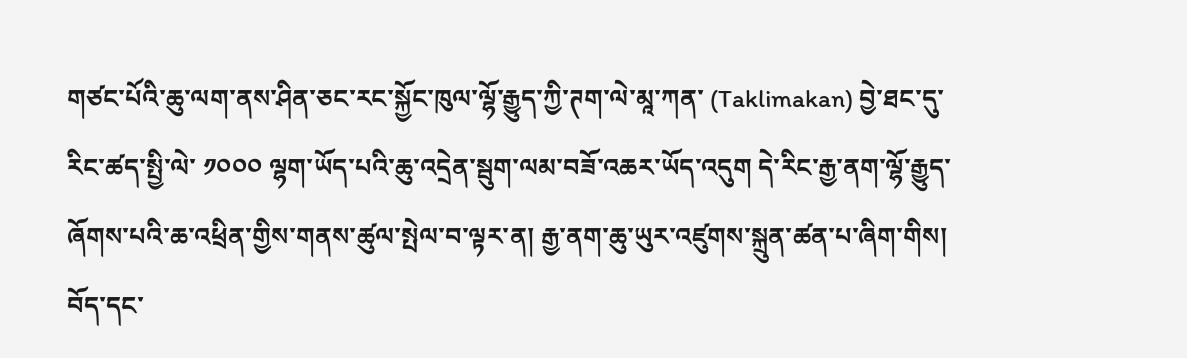གཙང་པོའི་ཆུ་ལག་ནས་ཤིན་ཅང་རང་སྐྱོང་ཁུལ་ལྷོ་རྒྱུད་ཀྱི་ཊག་ལེ་མཱ་ཀན་ (Taklimakan) བྱེ་ཐང་དུ་རིང་ཚད་སྤྱི་ལེ་ ༡༠༠༠ ལྷག་ཡོད་པའི་ཆུ་འདྲེན་སྦུག་ལམ་བཟོ་འཆར་ཡོད་འདུག དེ་རིང་རྒྱ་ནག་ལྷོ་རྒྱུད་ཞོགས་པའི་ཆ་འཕྲིན་གྱིས་གནས་ཚུལ་སྤེལ་བ་ལྟར་ན། རྒྱ་ནག་ཆུ་ཡུར་འཛུགས་སྐྲུན་ཚན་པ་ཞིག་གིས། བོད་དང་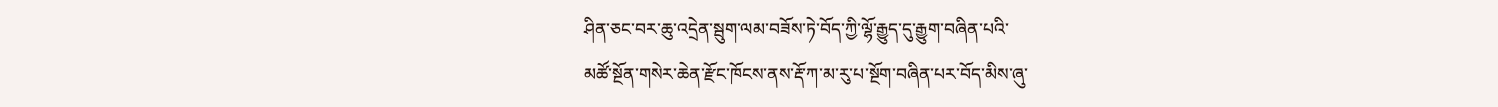ཤིན་ཅང་བར་ཆུ་འདྲེན་སྦུག་ལམ་བཟོས་ཏེ་བོད་ཀྱི་ལྷོ་རྒྱུད་དུ་རྒྱུག་བཞིན་པའི་
མཚོ་སྔོན་གསེར་ཆེན་རྫོང་ཁོངས་ནས་རྡོ་ཀ་མ་རུ་པ་སྔོག་བཞིན་པར་བོད་མིས་ཞུ་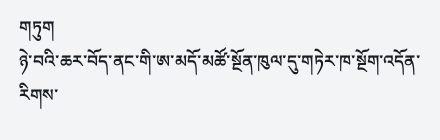གཏུག
ཉེ་བའི་ཆར་བོད་ནང་གི་ཨ་མདོ་མཚོ་སྔོན་ཁུལ་དུ་གཏེར་ཁ་སྔོག་འདོན་རིགས་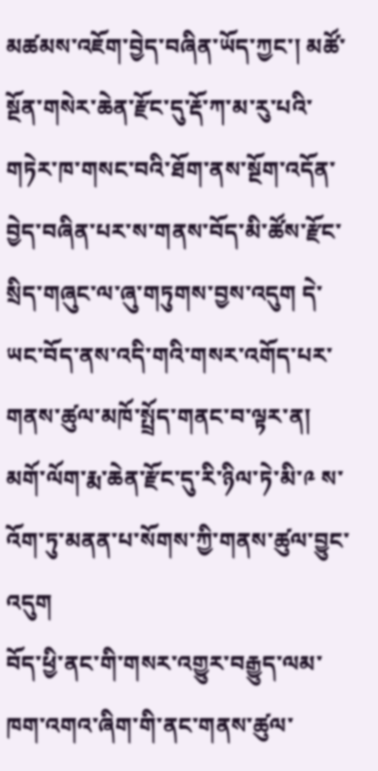མཚམས་འཇོག་བྱེད་བཞིན་ཡོད་ཀྱང་། མཚོ་སྔོན་གསེར་ཆེན་རྫོང་དུ་རྡོ་ཀ་མ་རུ་པའི་གཏེར་ཁ་གསང་བའི་ཐོག་ནས་སྔོག་འདོན་བྱེད་བཞིན་པར་ས་གནས་བོད་མི་ཚོས་རྫོང་སྲིད་གཞུང་ལ་ཞུ་གཏུགས་བྱས་འདུག དེ་ཡང་བོད་ནས་འདི་གའི་གསར་འགོད་པར་གནས་ཚུལ་མཁོ་སྤྲོད་གནང་བ་ལྟར་ན།
མགོ་ལོག་རྨ་ཆེན་རྫོང་དུ་རི་ཉིལ་ཏེ་མི་༩ ས་འོག་ཏུ་མནན་པ་སོགས་ཀྱི་གནས་ཚུལ་བྱུང་འདུག
བོད་ཕྱི་ནང་གི་གསར་འགྱུར་བརྒྱུད་ལམ་ཁག་འགའ་ཞིག་གི་ནང་གནས་ཚུལ་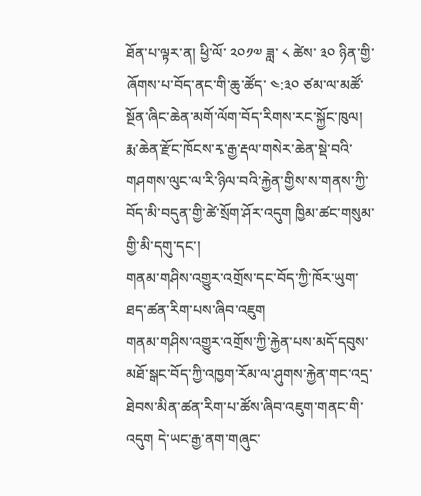ཐོན་པ་ལྟར་ན། ཕྱི་ལོ་ ༢༠༡༧ ཟླ་ ༨ ཚེས་ ༣༠ ཉིན་གྱི་ཞོགས་པ་བོད་ནང་གི་ཆུ་ཚོད་ ༤:༣༠ ཙམ་ལ་མཚོ་སྔོན་ཞིང་ཆེན་མགོ་ལོག་བོད་རིགས་རང་སྐྱོང་ཁུལ། རྨ་ཆེན་རྫོང་ཁོངས་རྭ་རྒྱ་རྡལ་གསེར་ཆེན་སྡེ་བའི་གཤགས་ལུང་ལ་རི་ཉིལ་བའི་རྐྱེན་གྱིས་ས་གནས་ཀྱི་བོད་མི་བདུན་གྱི་ཚེ་སྲོག་ཤོར་འདུག ཁྱིམ་ཚང་གསུམ་གྱི་མི་དགུ་དང་།
གནམ་གཤིས་འགྱུར་འགྲོས་དང་བོད་ཀྱི་ཁོར་ཡུག་ཐད་ཚན་རིག་པས་ཞིབ་འཇུག
གནམ་གཤིས་འགྱུར་འགྲོས་ཀྱི་རྐྱེན་པས་མདོ་དབུས་མཐོ་སྒང་བོད་ཀྱི་འཁྱག་རོམ་ལ་ཤུགས་རྐྱེན་གང་འདྲ་ཐེབས་མིན་ཚན་རིག་པ་ཚོས་ཞིབ་འཇུག་གནང་གི་འདུག དེ་ཡང་རྒྱ་ནག་གཞུང་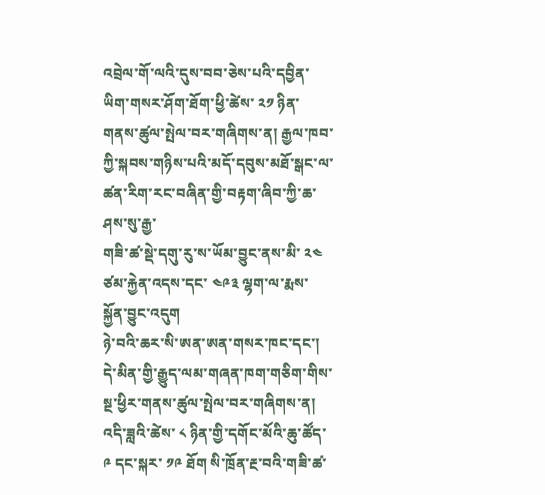འབྲེལ་གོ་ལའི་དུས་བབ་ཅེས་པའི་དབྱིན་ཡིག་གསར་ཤོག་ཐོག་ཕྱི་ཚེས་ ༢༡ ཉིན་གནས་ཚུལ་སྤེལ་བར་གཞིགས་ན། རྒྱལ་ཁབ་ཀྱི་སྐབས་གཉིས་པའི་མདོ་དབུས་མཐོ་སྒང་ལ་ཚན་རིག་རང་བཞིན་གྱི་བརྟག་ཞིབ་ཀྱི་ཆ་ཤས་སུ་རྒྱ་
གཟི་ཚ་སྡེ་དགུ་རུ་ས་ཡོམ་བྱུང་ནས་མི་ ༢༤ ཙམ་རྐྱེན་འདས་དང་ ༤༩༣ ལྷག་ལ་རྨས་སྐྱོན་བྱུང་འདུག
ཉེ་བའི་ཆར་སི་ཨན་ཨན་གསར་ཁང་དང་། དེ་མིན་གྱི་རྒྱུད་ལམ་གཞན་ཁག་གཅིག་གིས་སྔ་ཕྱིར་གནས་ཚུལ་སྤེལ་བར་གཞིགས་ན།  འདི་ཟླའི་ཚེས་ ༨ ཉིན་གྱི་དགོང་མོའི་ཆུ་ཚོད་ ༩ དང་སྐར་ ༡༩ ཐོག སི་ཁྲོན་རྔ་བའི་གཟི་ཚ་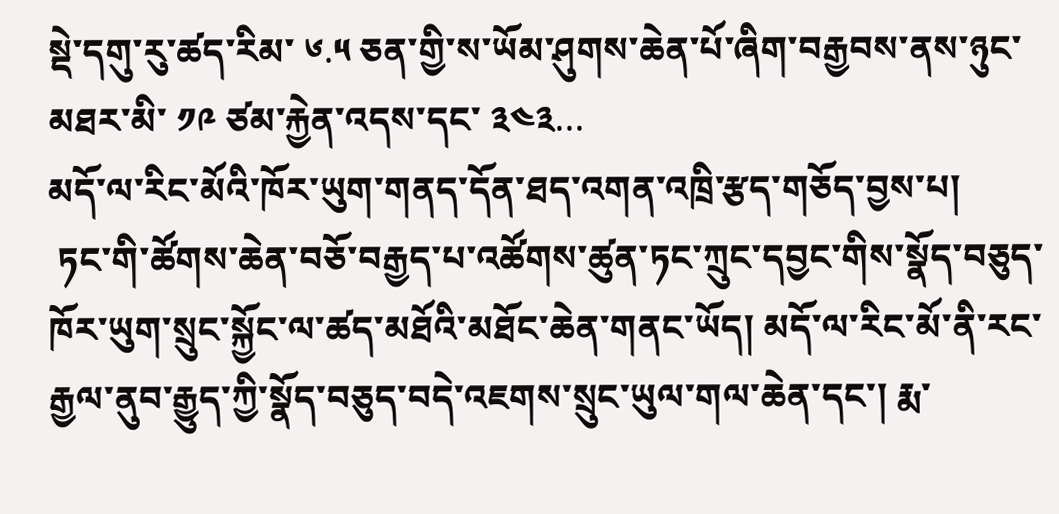སྡེ་དགུ་རུ་ཚད་རིམ་ ༦.༥ ཅན་གྱི་ས་ཡོམ་ཤུགས་ཆེན་པོ་ཞིག་བརྒྱབས་ནས་ཉུང་མཐར་མི་ ༡༩ ཙམ་རྐྱེན་འདས་དང་ ༣༤༣…
མདོ་ལ་རིང་མོའི་ཁོར་ཡུག་གནད་དོན་ཐད་འགན་འཁྲི་རྩད་གཅོད་བྱས་པ།
 ཏང་གི་ཚོགས་ཆེན་བཅོ་བརྒྱད་པ་འཚོགས་ཚུན་ཏང་ཀྲུང་དབྱང་གིས་སྣོད་བཅུད་ཁོར་ཡུག་སྲུང་སྐྱོང་ལ་ཚད་མཐོའི་མཐོང་ཆེན་གནང་ཡོད། མདོ་ལ་རིང་མོ་ནི་རང་རྒྱལ་ནུབ་རྒྱུད་ཀྱི་སྣོད་བཅུད་བདེ་འཇགས་སྲུང་ཡུལ་གལ་ཆེན་དང་། རྨ་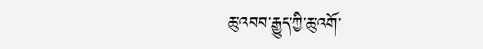ཆུ་འབབ་རྒྱུད་ཀྱི་ཆུ་འགོ་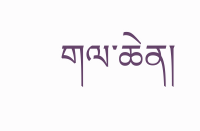གལ་ཆེན།